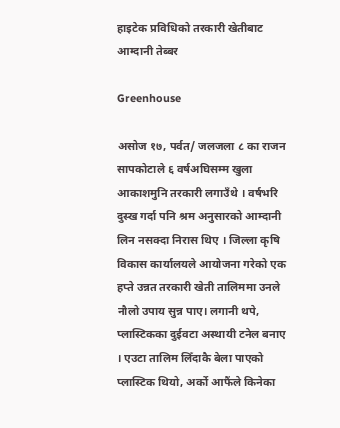हाइटेक प्रविधिको तरकारी खेतीबाट आम्दानी तेब्बर

Greenhouse

असोज १७, पर्वत/ जलजला ८ का राजन सापकोटाले ६ वर्षअघिसम्म खुला आकाशमुनि तरकारी लगाउँथे । वर्षभरि दुस्ख गर्दा पनि श्रम अनुसारको आम्दानी लिन नसक्दा निरास थिए । जिल्ला कृषि विकास कार्यालयले आयोजना गरेको एक हप्ते उन्नत तरकारी खेती तालिममा उनले नौलो उपाय सुन्न पाए। लगानी थपे, प्लास्टिकका दुईवटा अस्थायी टनेल बनाए । एउटा तालिम लिँदाकै बेला पाएको प्लास्टिक थियो, अर्को आफैंले किनेका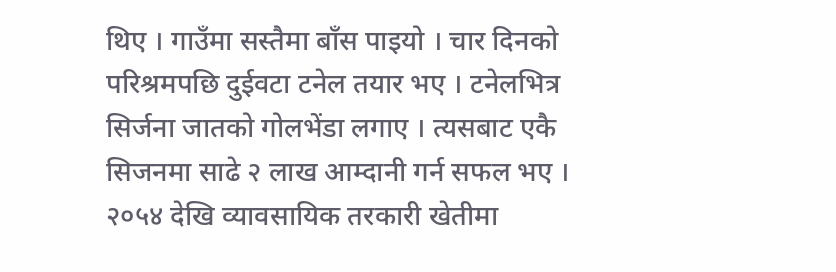थिए । गाउँमा सस्तैमा बाँस पाइयो । चार दिनको परिश्रमपछि दुईवटा टनेल तयार भए । टनेलभित्र सिर्जना जातको गोलभेंडा लगाए । त्यसबाट एकै सिजनमा साढे २ लाख आम्दानी गर्न सफल भए । २०५४ देखि व्यावसायिक तरकारी खेतीमा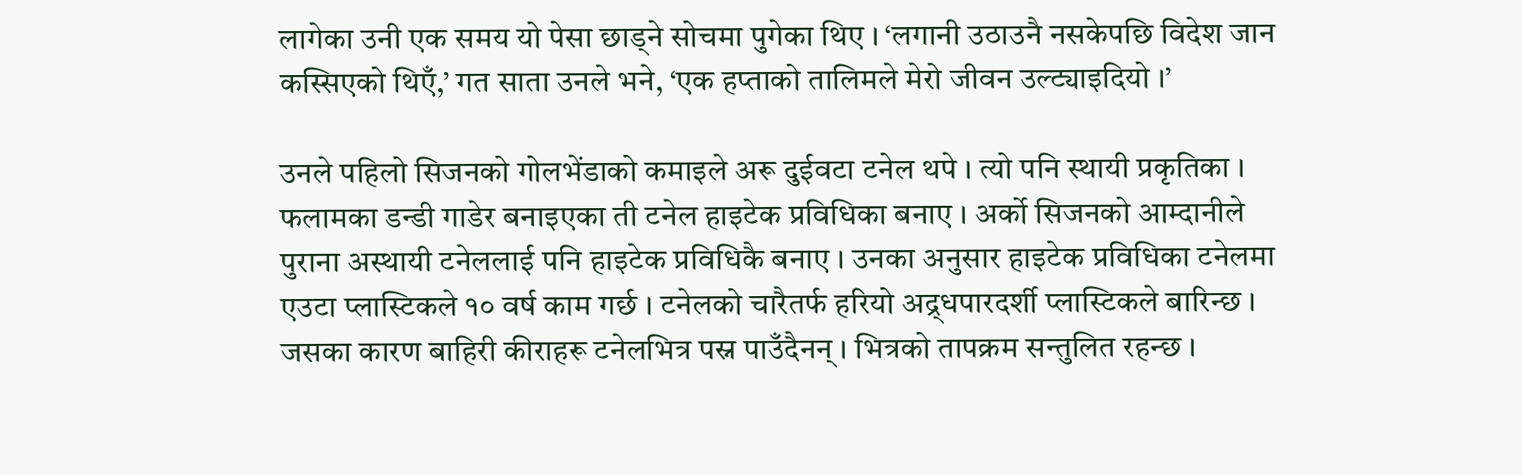लागेका उनी एक समय यो पेसा छाड्ने सोचमा पुगेका थिए । ‘लगानी उठाउनै नसकेपछि विदेश जान कस्सिएको थिएँ,’ गत साता उनले भने, ‘एक हप्ताको तालिमले मेरो जीवन उल्ट्याइदियो ।’

उनले पहिलो सिजनको गोलभेंडाको कमाइले अरू दुईवटा टनेल थपे । त्यो पनि स्थायी प्रकृतिका । फलामका डन्डी गाडेर बनाइएका ती टनेल हाइटेक प्रविधिका बनाए । अर्को सिजनको आम्दानीले पुराना अस्थायी टनेललाई पनि हाइटेक प्रविधिकै बनाए । उनका अनुसार हाइटेक प्रविधिका टनेलमा एउटा प्लास्टिकले १० वर्ष काम गर्छ । टनेलको चारैतर्फ हरियो अद्र्धपारदर्शी प्लास्टिकले बारिन्छ । जसका कारण बाहिरी कीराहरू टनेलभित्र पस्न पाउँदैनन् । भित्रको तापक्रम सन्तुलित रहन्छ ।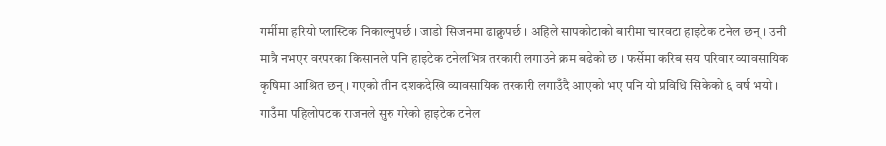गर्मीमा हरियो प्लास्टिक निकाल्नुपर्छ । जाडो सिजनमा ढाक्नुपर्छ । अहिले सापकोटाको बारीमा चारवटा हाइटेक टनेल छन् । उनी मात्रै नभएर वरपरका किसानले पनि हाइटेक टनेलभित्र तरकारी लगाउने क्रम बढेको छ । फर्सेमा करिब सय परिवार व्यावसायिक कृषिमा आश्रित छन् । गएको तीन दशकदेखि व्यावसायिक तरकारी लगाउँदै आएको भए पनि यो प्रविधि सिकेको ६ वर्ष भयो । गाउँमा पहिलोपटक राजनले सुरु गरेको हाइटेक टनेल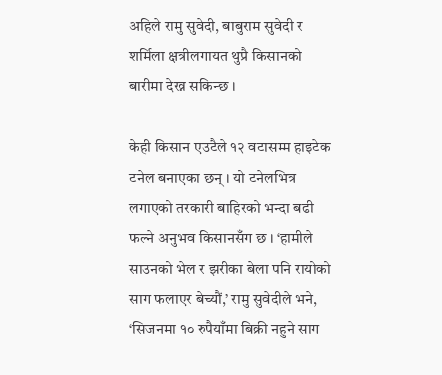अहिले रामु सुवेदी, बाबुराम सुवेदी र शर्मिला क्षत्रीलगायत थुप्रै किसानको बारीमा देख्न सकिन्छ ।

केही किसान एउटैले १२ वटासम्म हाइटेक टनेल बनाएका छन् । यो टनेलभित्र लगाएको तरकारी बाहिरको भन्दा बढी फल्ने अनुभव किसानसँग छ । ‘हामीले साउनको भेल र झरीका बेला पनि रायोको साग फलाएर बेच्यौं,’ रामु सुवेदीले भने, ‘सिजनमा १० रुपैयाँमा बिक्री नहुने साग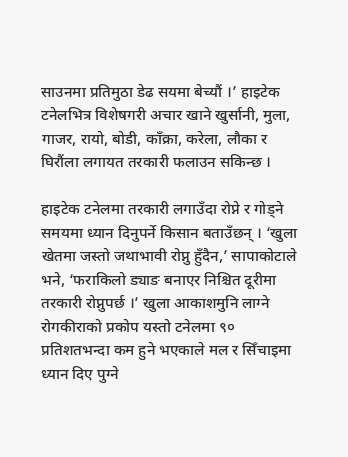साउनमा प्रतिमुठा डेढ सयमा बेच्यौं ।’ हाइटेक टनेलभित्र विशेषगरी अचार खाने खुर्सानी, मुला, गाजर, रायो, बोडी, काँक्रा, करेला, लौका र घिरौंला लगायत तरकारी फलाउन सकिन्छ ।

हाइटेक टनेलमा तरकारी लगाउँदा रोप्ने र गोड्ने समयमा ध्यान दिनुपर्ने किसान बताउँछन् । ‘खुला खेतमा जस्तो जथाभावी रोप्नु हुँदैन,’ सापाकोटाले भने, ‘फराकिलो ड्याङ बनाएर निश्चित दूरीमा तरकारी रोप्नुपर्छ ।’ खुला आकाशमुनि लाग्ने रोगकीराको प्रकोप यस्तो टनेलमा ९० प्रतिशतभन्दा कम हुने भएकाले मल र सिँचाइमा ध्यान दिए पुग्ने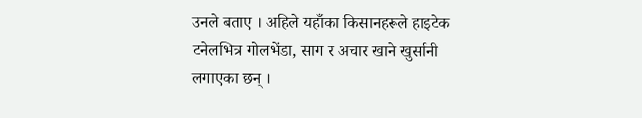उनले बताए । अहिले यहाँका किसानहरूले हाइटेक टनेलभित्र गोलभेंडा, साग र अचार खाने खुर्सानी लगाएका छन् ।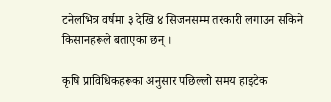टनेलभित्र वर्षमा ३ देखि ४ सिजनसम्म तरकारी लगाउन सकिने किसानहरूले बताएका छन् ।

कृषि प्राविधिकहरूका अनुसार पछिल्लो समय हाइटेक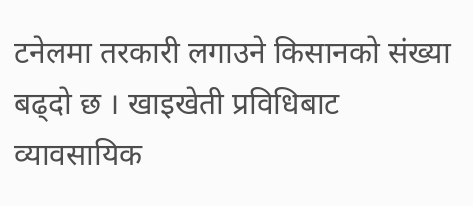टनेलमा तरकारी लगाउने किसानको संख्या बढ्दो छ । खाइखेती प्रविधिबाट व्यावसायिक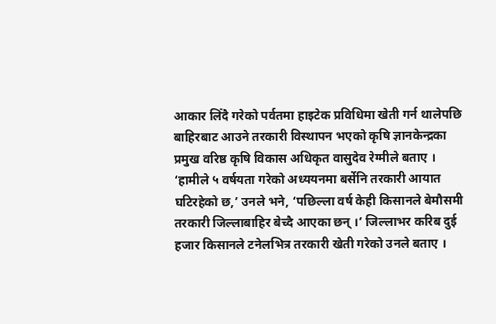आकार लिँदै गरेको पर्वतमा हाइटेक प्रविधिमा खेती गर्न थालेपछि बाहिरबाट आउने तरकारी विस्थापन भएको कृषि ज्ञानकेन्द्रका प्रमुख वरिष्ठ कृषि विकास अधिकृत वासुदेव रेग्मीले बताए । ‘हामीले ५ वर्षयता गरेको अध्ययनमा बर्सेनि तरकारी आयात घटिरहेको छ,’ उनले भने, ‘पछिल्ला वर्ष केही किसानले बेमौसमी तरकारी जिल्लाबाहिर बेच्दै आएका छन् ।’ जिल्लाभर करिब दुई हजार किसानले टनेलभित्र तरकारी खेती गरेको उनले बताए ।